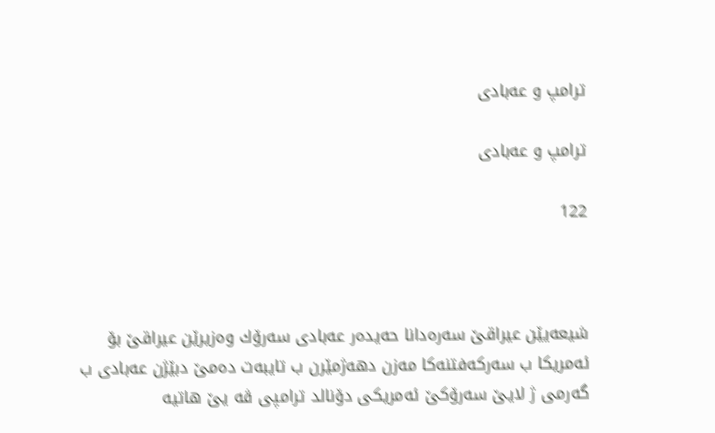ترامپ و عه‌بادی

ترامپ و عه‌بادی

122



شیعه‌یێن عیراقێ سه‌ره‌دانا حه‌یده‌ر عه‌بادی سه‌رۆك وه‌زیرێن عیراقێ بۆ ئه‌مریكا ب سه‌ركه‌فتنه‌كا مه‌زن دهه‌ژمێرن ب تایبه‌ت ده‌مێ دبێژن عه‌بادی ب گه‌رمی ژ لایێ سه‌رۆكێ ئه‌مریكی دۆنالد ترامپی ڤه‌ یێ هاتیه‌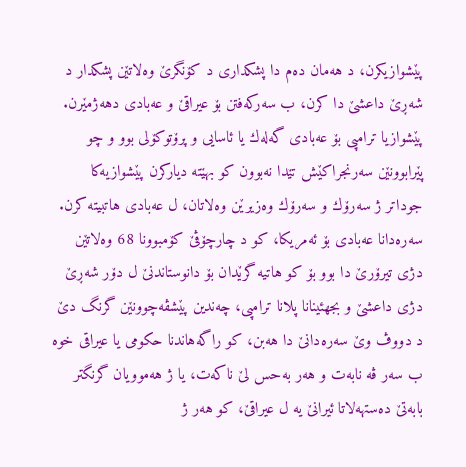پێشوازیكرن، د هه‌مان ده‌م دا پشكداری د كۆنگرێ وه‌لاتێن پشكدار د شه‌ڕێ داعشێ دا كرن، ب سه‌ركه‌فتن بۆ عیراقێ و عه‌بادی دهه‌ژمێرن.
پێشوازیا ترامپی بۆ عه‌بادی گه‌له‌ك یا ئاسایی و پرۆتوكۆلی بوو و چو پێرابوونێن سه‌رنجراكێش تێدا نه‌بوون كو بهێته‌ دیاركرن پێشوازیه‌كا جوداتر ژ سه‌رۆك و سه‌رۆك وه‌زیرێن وه‌لاتان، ل عه‌بادی هاتبیته‌ كرن.
سه‌ره‌دانا عه‌بادی بۆ ئه‌مریكا، كو د چارچۆڤێ كۆمبوونا 68 وه‌لاتێن دژی تیرۆرێ دا بوو بۆ كو هاتیه‌ گرێدان بۆ دانوستاندنێ ل دۆر شه‌ڕێ دژی داعشێ و بجهئینانا پلانا ترامپی، چه‌ندین پێشڤه‌چوونێن گرنگ دێ د دووڤ وێ سه‌ره‌دانێ دا هه‌بن، كو راگه‌هاندنا حكومی یا عیراقی خوه‌ ب سه‌ر ڤه‌ نابه‌ت و هه‌ر به‌حس لێ ناكه‌ت، یا ژ هه‌موویان گرنگتر بابه‌تێ ده‌ستهه‌لاتا ئیرانێ یه‌ ل عیراقێ، كو هه‌ر ژ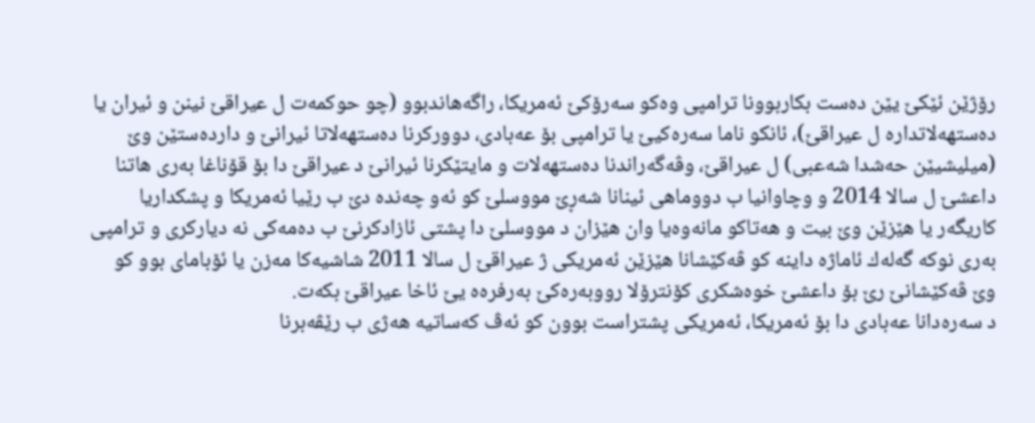رۆژێن ئێكێ یێن ده‌ست بكاربوونا ترامپی وه‌كو سه‌رۆكێ ئه‌مریكا، راگه‌هاندبوو (چو حوكمه‌ت ل عیراقێ نینن و ئیران یا ده‌ستهه‌لاتداره‌ ل عیراقێ)، ئانكو ناما سه‌ره‌كیێ یا ترامپی بۆ عه‌بادی، دووركرنا ده‌ستهه‌لاتا ئیرانێ و دارده‌ستێن وێ (میلیشیێن حه‌شدا شه‌عبی) ل عیراقێ، وڤه‌گه‌راندنا ده‌ستهه‌لات و مایتێكرنا ئیرانێ د عیراقێ دا بۆ قۆناغا به‌ری هاتنا داعشێ ل سالا 2014 و وچاوانیا ب دووماهی ئینانا شه‌ڕێ مووسلێ كو ئه‌و چه‌نده‌ دێ ب رێیا ئه‌مریكا و پشكداریا كاریگه‌ر یا هێزێن وێ بیت و هه‌تاكو مانه‌وه‌یا وان هێزان د مووسلێ دا پشتی ئازادكرنێ ب ده‌مه‌كی نه‌ دیاركری و ترامپی به‌ری نوكه‌ گه‌له‌ك ئاماژه‌ داینه‌ كو ڤه‌كێشانا هێزێن ئه‌مریكی ژ عیراقێ ل سالا 2011 شاشیه‌كا مه‌زن یا ئۆبامای بوو كو وێ ڤه‌كێشانێ رێ بۆ داعشێ خوه‌شكری كۆنترۆلا رووبه‌ره‌كێ به‌رفره‌ه یێ ئاخا عیراقێ بكه‌ت.
د سه‌ره‌دانا عه‌بادی دا بۆ ئه‌مریكا، ئه‌مریكی پشتراست بوون كو ئه‌ڤ كه‌ساتیه‌ هه‌ژی ب رێڤه‌برنا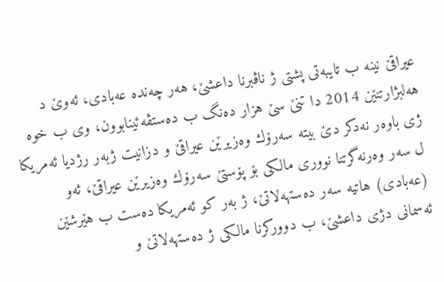عیراقێ نینه‌ ب تایبه‌تی پشتی ژ ناڤبرنا داعشێ، هه‌ر چه‌نده‌ عه‌بادی، ئه‌وێ د هه‌لبژارتنێن 2014 دا تنێ سێ هزار ده‌نگ ب ده‌ستڤه‌ئینابوون، وى ب خوه‌ ژی باوه‌ر نه‌دكر دێ بیته‌ سه‌رۆك وه‌زیرێن عیراقێ و دزانیت ژبه‌ر رژدیا ئه‌مریكا ل سه‌ر وه‌رنه‌گرتنا نووری مالكی بۆ پۆستێ سه‌رۆك وه‌زیرێن عیراقێ، ئه‌و (عه‌بادی) هاتیه‌ سه‌ر ده‌ستهه‌لاتێ، ژ به‌ر كو ئه‌مریكا ده‌ست ب هێرشێن ئه‌سمانی دژی داعشێ، ب دووركرنا مالكی ژ ده‌ستهه‌لاتێ و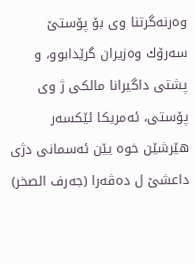وه‌رنه‌گرتنا وی بۆ پۆستێ سه‌رۆك وه‌زیران گرێدابوو، و پشتی داگیرانا مالكی ژ وی پۆستی، ئه‌مریكا ئێكسه‌ر هێرشێن خوه‌ یێن ئه‌سمانی دژی داعشێ ل ده‌ڤه‌را (جه‌رف الصخر)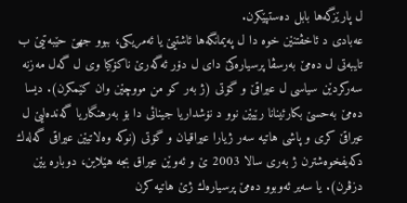ل پارێزگه‌ها بابل ده‌ستپێكرن.
عه‌بادی د ئاخڤتنێن خوه‌ دا ل په‌یمانگه‌ها ئاشتیێ یا ئه‌مریكی، ببوو جهێ حێبه‌تیێ ب تایبه‌تی ل ده‌مێ به‌رسڤا پرسیاره‌كێ دای ل دۆر ئه‌گه‌رێ ناكۆكیا وی ل گه‌ل مه‌زنه‌ سه‌ركردێن سیاسی ل عیراقێ و گۆتی (ژ به‌ر كو من مووچێن وان كێمكرن). دیسا ده‌مێ به‌حسێ بكارئینانا رێیێن نوو د نۆشداریا جینائی دا بۆ به‌رهنگاریا گه‌نده‌لیێ ل عیراقێ كری و پاشی هاتیه‌ سه‌ر ژیارا عیراقیان و گۆتی (نوكه‌ وه‌لاتیێن عیراقی گه‌له‌ك دكه‌یفخوه‌شترن ژ به‌ری سالا 2003 ێ و ئه‌وێن عیراق بجه هێلاین، دوباره‌ یێن دزڤرن). یا سه‌یر ئه‌وبوو ده‌مێ پرسیاره‌ك ژێ هاتیه‌ كرن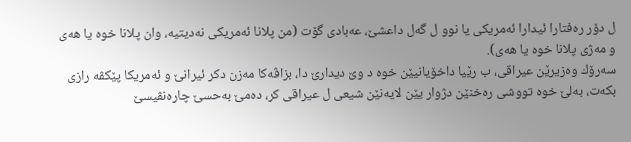ل دۆر ره‌فتارا ئیدارا ئه‌مریكی یا نوو ل گه‌ل داعشێ، عه‌بادی گۆت (من پلانا ئه‌مریكی نه‌دیتیه‌، وان پلانا خوه‌ یا هه‌ی و مه‌ژی پلانا خوه‌ یا هه‌ی).
سه‌رۆك وه‌زیرێن عیراقی، ب رێیا داخۆیانیێن خوه‌ د وێ دیدارێ دا، بزاڤه‌كا مه‌زن دكر ئیرانێ و ئه‌مریكا پێكڤه‌ رازی بكه‌ت، به‌لێ خوه‌ تووشی ره‌خنێن دژوار یێن لایه‌نێن شیعی ل عیراقی كر، ده‌مێ به‌حسێ چاره‌نڤیسێ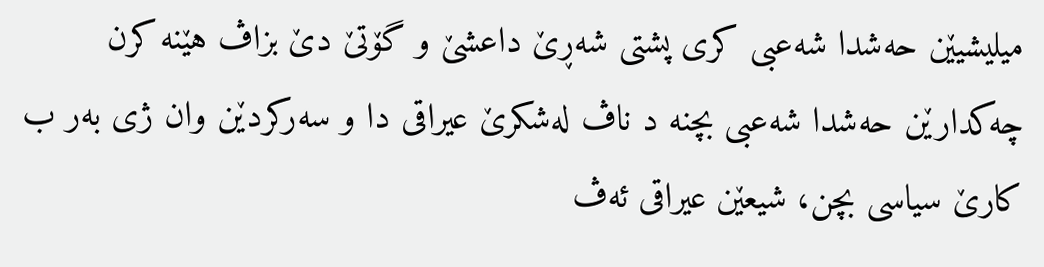میلیشیێن حه‌شدا شه‌عبی كری پشتی شه‌ڕێ داعشێ و گۆتێ دێ بزاڤ هێنه‌ كرن چه‌كدارێن حه‌شدا شه‌عبی بچنه‌ د ناڤ له‌شكرێ عیراقی دا و سه‌ركردێن وان ژی به‌ر ب كارێ سیاسی بچن، شیعێن عیراقی ئه‌ڤ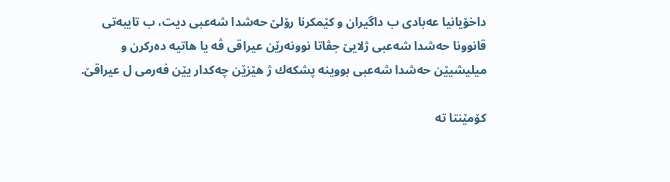داخۆیانیا عه‌بادی ب داگیران و كێمكرنا رۆلێ حه‌شدا شه‌عبی دیت، ب تایبه‌تی قانوونا حه‌شدا شه‌عبی ژلایێ جڤاتا نوونه‌رێن عیراقی ڤه‌ یا هاتیه‌ ده‌ركرن و میلیشیێن حه‌شدا شه‌عبی بووینه‌ پشكه‌ك ژ هێزێن چه‌كدار یێن فه‌رمی ل عیراقێ.

کۆمێنتا تە